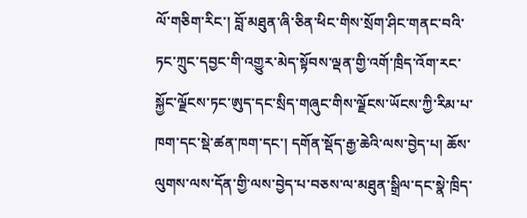ལོ་གཅིག་རིང་། བློ་མཐུན་ཞི་ཅིན་ཕིང་གིས་སྲོག་ཤིང་གནང་བའི་ཏང་ཀྲུང་དབྱང་གི་འགྱུར་མེད་སྟོབས་ལྡན་གྱི་འགོ་ཁྲིད་འོག་རང་སྐྱོང་ལྗོངས་ཏང་ཨུད་དང་སྲིད་གཞུང་གིས་ལྗོངས་ཡོངས་ཀྱི་རིམ་པ་ཁག་དང་སྡེ་ཚན་ཁག་དང་། དགོན་སྡོད་རྒྱ་ཆེའི་ལས་བྱེད་པ། ཆོས་ལུགས་ལས་དོན་གྱི་ལས་བྱེད་པ་བཅས་ལ་མཐུན་སྒྲིལ་དང་སྣེ་ཁྲིད་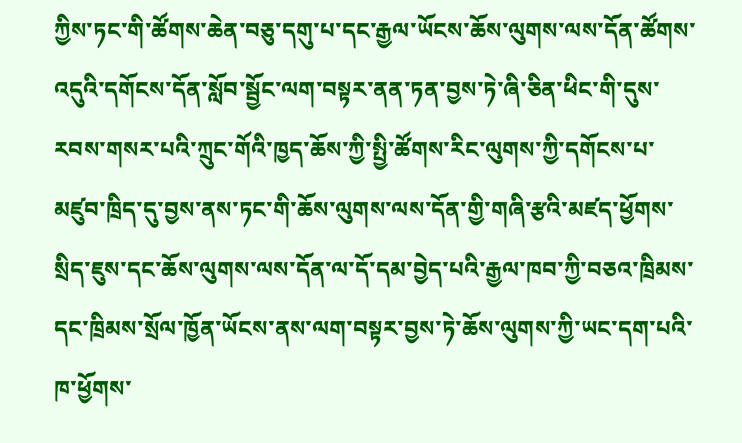ཀྱིས་ཏང་གི་ཚོགས་ཆེན་བཅུ་དགུ་པ་དང་རྒྱལ་ཡོངས་ཆོས་ལུགས་ལས་དོན་ཚོགས་འདུའི་དགོངས་དོན་སློབ་སྦྱོང་ལག་བསྟར་ནན་ཏན་བྱས་ཏེ་ཞི་ཅིན་ཕིང་གི་དུས་རབས་གསར་པའི་ཀྲུང་གོའི་ཁྱད་ཆོས་ཀྱི་སྤྱི་ཚོགས་རིང་ལུགས་ཀྱི་དགོངས་པ་མཛུབ་ཁྲིད་དུ་བྱས་ནས་ཏང་གི་ཆོས་ལུགས་ལས་དོན་གྱི་གཞི་རྩའི་མཛད་ཕྱོགས་སྲིད་ཇུས་དང་ཆོས་ལུགས་ལས་དོན་ལ་དོ་དམ་བྱེད་པའི་རྒྱལ་ཁབ་ཀྱི་བཅའ་ཁྲིམས་དང་ཁྲིམས་སྲོལ་ཁྱོན་ཡོངས་ནས་ལག་བསྟར་བྱས་ཏེ་ཆོས་ལུགས་ཀྱི་ཡང་དག་པའི་ཁ་ཕྱོགས་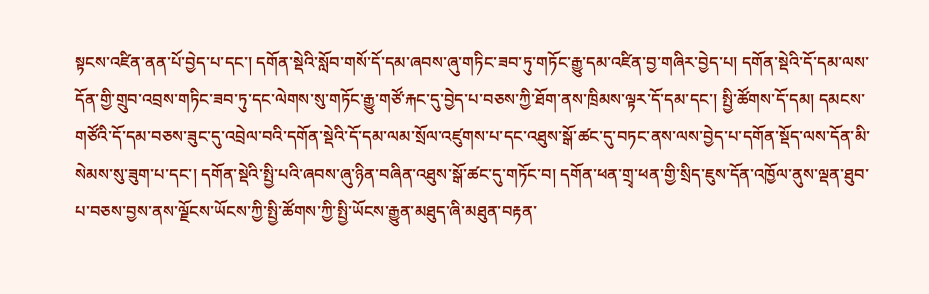སྟངས་འཛིན་ནན་པོ་བྱེད་པ་དང་། དགོན་སྡེའི་སློབ་གསོ་དོ་དམ་ཞབས་ཞུ་གཏིང་ཟབ་ཏུ་གཏོང་རྒྱུ་དམ་འཛིན་བྱ་གཞིར་བྱེད་པ། དགོན་སྡེའི་དོ་དམ་ལས་དོན་གྱི་གྲུབ་འབྲས་གཏིང་ཟབ་ཏུ་དང་ལེགས་སུ་གཏོང་རྒྱུ་གཙོ་རྐང་དུ་བྱེད་པ་བཅས་ཀྱི་ཐོག་ནས་ཁྲིམས་ལྟར་དོ་དམ་དང་། སྤྱི་ཚོགས་དོ་དམ། དམངས་གཙོའི་དོ་དམ་བཅས་ཟུང་དུ་འབྲེལ་བའི་དགོན་སྡེའི་དོ་དམ་ལམ་སྲོལ་འཛུགས་པ་དང་འཐུས་སྒོ་ཚང་དུ་བཏང་ནས་ལས་བྱེད་པ་དགོན་སྡོད་ལས་དོན་མི་སེམས་སུ་ཟུག་པ་དང་། དགོན་སྡེའི་སྤྱི་པའི་ཞབས་ཞུ་ཉིན་བཞིན་འཐུས་སྒོ་ཚང་དུ་གཏོང་བ། དགོན་ཕན་གྲྭ་ཕན་གྱི་སྲིད་ཇུས་དོན་འཁྱོལ་ནུས་ལྡན་ཐུབ་པ་བཅས་བྱས་ནས་ལྗོངས་ཡོངས་ཀྱི་སྤྱི་ཚོགས་ཀྱི་སྤྱི་ཡོངས་རྒྱུན་མཐུད་ཞི་མཐུན་བརྟན་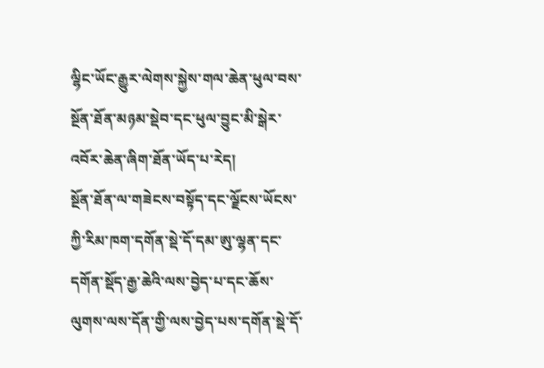ལྷིང་ཡོང་རྒྱུར་ལེགས་སྐྱེས་གལ་ཆེན་ཕུལ་བས་སྔོན་ཐོན་མཉམ་སྡེབ་དང་ཕུལ་བྱུང་མི་སྒེར་འབོར་ཆེན་ཞིག་ཐོན་ཡོད་པ་རེད།
སྔོན་ཐོན་ལ་གཟེངས་བསྟོད་དང་ལྗོངས་ཡོངས་ཀྱི་རིམ་ཁག་དགོན་སྡེ་དོ་དམ་ཨུ་ལྷན་དང་དགོན་སྡོད་རྒྱ་ཆེའི་ལས་བྱེད་པ་དང་ཆོས་ལུགས་ལས་དོན་གྱི་ལས་བྱེད་པས་དགོན་སྡེ་དོ་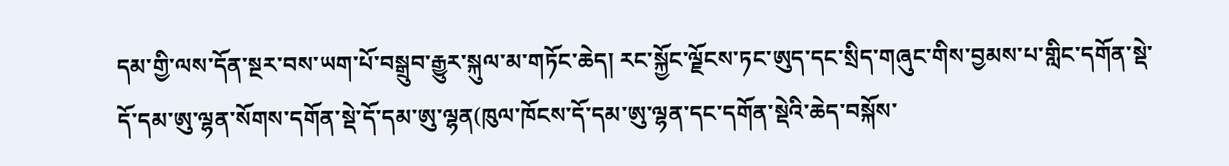དམ་གྱི་ལས་དོན་སྔར་བས་ཡག་པོ་བསྒྲུབ་རྒྱུར་སྐུལ་མ་གཏོང་ཆེད། རང་སྐྱོང་ལྗོངས་ཏང་ཨུད་དང་སྲིད་གཞུང་གིས་བྱམས་པ་གླིང་དགོན་སྡེ་དོ་དམ་ཨུ་ལྷན་སོགས་དགོན་སྡེ་དོ་དམ་ཨུ་ལྷན(ཁུལ་ཁོངས་དོ་དམ་ཨུ་ལྷན་དང་དགོན་སྡེའི་ཆེད་བསྐོས་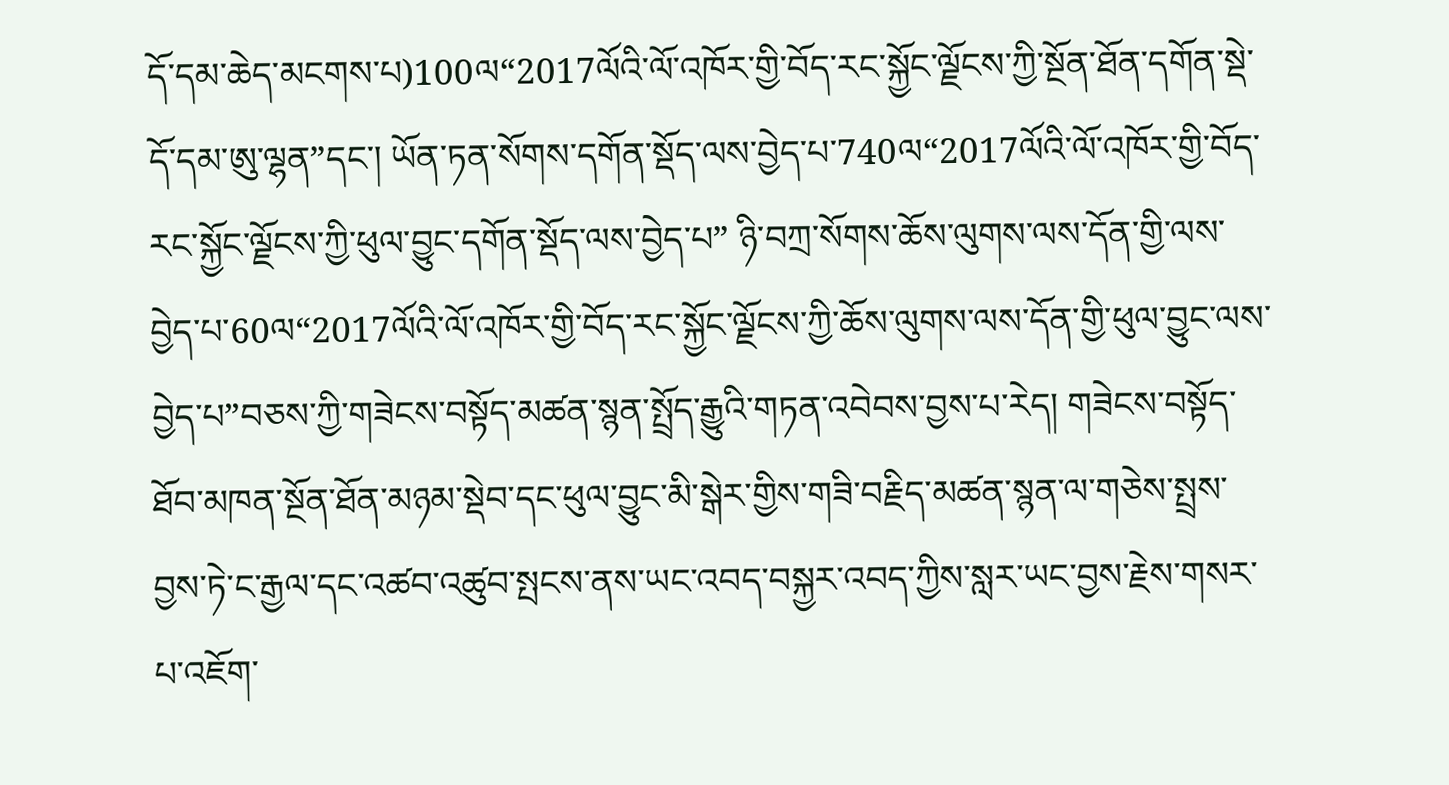དོ་དམ་ཆེད་མངགས་པ)100ལ“2017ལོའི་ལོ་འཁོར་གྱི་བོད་རང་སྐྱོང་ལྗོངས་ཀྱི་སྔོན་ཐོན་དགོན་སྡེ་དོ་དམ་ཨུ་ལྷན”དང་། ཡོན་ཏན་སོགས་དགོན་སྡོད་ལས་བྱེད་པ་740ལ“2017ལོའི་ལོ་འཁོར་གྱི་བོད་རང་སྐྱོང་ལྗོངས་ཀྱི་ཕུལ་བྱུང་དགོན་སྡོད་ལས་བྱེད་པ” ཉི་བཀྲ་སོགས་ཆོས་ལུགས་ལས་དོན་གྱི་ལས་བྱེད་པ་60ལ“2017ལོའི་ལོ་འཁོར་གྱི་བོད་རང་སྐྱོང་ལྗོངས་ཀྱི་ཆོས་ལུགས་ལས་དོན་གྱི་ཕུལ་བྱུང་ལས་བྱེད་པ”བཅས་ཀྱི་གཟེངས་བསྟོད་མཚན་སྙན་སྤྲོད་རྒྱུའི་གཏན་འབེབས་བྱས་པ་རེད། གཟེངས་བསྟོད་ཐོབ་མཁན་སྔོན་ཐོན་མཉམ་སྡེབ་དང་ཕུལ་བྱུང་མི་སྒེར་གྱིས་གཟི་བརྗིད་མཚན་སྙན་ལ་གཅེས་སྤྲས་བྱས་ཏེ་ང་རྒྱལ་དང་འཚབ་འཚུབ་སྤངས་ནས་ཡང་འབད་བསྐྱར་འབད་ཀྱིས་སླར་ཡང་བྱས་རྗེས་གསར་པ་འཇོག་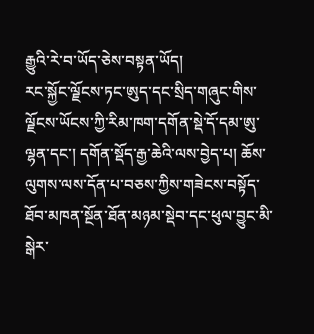རྒྱུའི་རེ་བ་ཡོད་ཅེས་བསྟན་ཡོད།
རང་སྐྱོང་ལྗོངས་ཏང་ཨུད་དང་སྲིད་གཞུང་གིས་ལྗོངས་ཡོངས་ཀྱི་རིམ་ཁག་དགོན་སྡེ་དོ་དམ་ཨུ་ལྷན་དང་། དགོན་སྡོད་རྒྱ་ཆེའི་ལས་བྱེད་པ། ཆོས་ལུགས་ལས་དོན་པ་བཅས་ཀྱིས་གཟེངས་བསྟོད་ཐོབ་མཁན་སྔོན་ཐོན་མཉམ་སྡེབ་དང་ཕུལ་བྱུང་མི་སྒེར་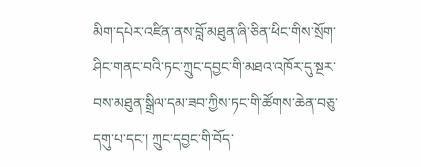མིག་དཔེར་འཛིན་ནས་བློ་མཐུན་ཞི་ཅིན་ཕིང་གིས་སྲོག་ཤིང་གནང་བའི་ཏང་ཀྲུང་དབྱང་གི་མཐའ་འཁོར་དུ་སྔར་བས་མཐུན་སྒྲིལ་དམ་ཟབ་ཀྱིས་ཏང་གི་ཚོགས་ཆེན་བཅུ་དགུ་པ་དང་། ཀྲུང་དབྱང་གི་བོད་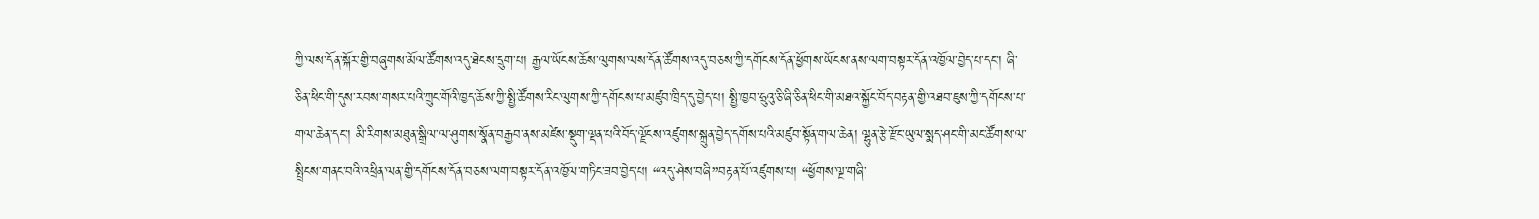ཀྱི་ལས་དོན་སྐོར་གྱི་བཞུགས་མོལ་ཚོགས་འདུ་ཐེངས་དྲུག་པ། རྒྱལ་ཡོངས་ཆོས་ལུགས་ལས་དོན་ཚོགས་འདུ་བཅས་ཀྱི་དགོངས་དོན་ཕྱོགས་ཡོངས་ནས་ལག་བསྟར་དོན་འཁྱོལ་བྱེད་པ་དང་། ཞི་ཅིན་ཕིང་གི་དུས་རབས་གསར་པའི་ཀྲུང་གོའི་ཁྱད་ཆོས་ཀྱི་སྤྱི་ཚོགས་རིང་ལུགས་ཀྱི་དགོངས་པ་མཛུབ་ཁྲིད་དུ་བྱེད་པ། སྤྱི་ཁྱབ་ཧྲུའུ་ཅི་ཞི་ཅིན་ཕིང་གི་མཐའ་སྐྱོང་བོད་བརྟན་གྱི་འཐབ་ཇུས་ཀྱི་དགོངས་པ་གལ་ཆེན་དང་། མི་རིགས་མཐུན་སྒྲིལ་ལ་ཤུགས་སྣོན་བརྒྱབ་ནས་མཛེས་སྡུག་ལྡན་པའི་བོད་ལྗོངས་འཛུགས་སྐྲུན་བྱེད་དགོས་པའི་མཛུབ་སྟོན་གལ་ཆེན། ལྷུན་རྩེ་རྫོང་ཡུལ་སྨད་ཤང་གི་མང་ཚོགས་ལ་སྤྲིངས་གནང་བའི་འཕྲིན་ལན་གྱི་དགོངས་དོན་བཅས་ལག་བསྟར་དོན་འཁྱོལ་གཏིང་ཟབ་བྱེད་པ། “འདུ་ཤེས་བཞི”བརྟན་པོ་འཛུགས་པ། “ཕྱོགས་ལྔ་གཞི་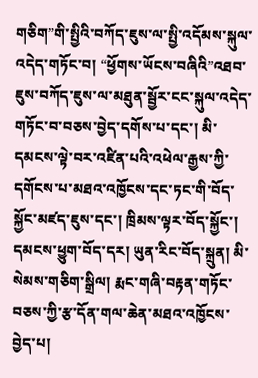གཅིག”གི་སྤྱིའི་བཀོད་ཇུས་ལ་སྤྱི་འདོམས་སྐུལ་འདེད་གཏོང་བ། “ཕྱོགས་ཡོངས་བཞིའི”འཐབ་ཇུས་བཀོད་ཇུས་ལ་མཐུན་སྦྱོར་ངང་སྐུལ་འདེད་གཏོང་བ་བཅས་བྱེད་དགོས་པ་དང་། མི་དམངས་ལྟེ་བར་འཛིན་པའི་འཕེལ་རྒྱས་ཀྱི་དགོངས་པ་མཐའ་འཁྱོངས་དང་ཏང་གི་བོད་སྐྱོང་མཛད་ཇུས་དང་། ཁྲིམས་ལྟར་བོད་སྐྱོང་། དམངས་ཕྱུག་བོད་དར། ཡུན་རིང་བོད་སྐྲུན། མི་སེམས་གཅིག་སྒྲིལ། རྨང་གཞི་བརྟན་གཏོང་བཅས་ཀྱི་རྩ་དོན་གལ་ཆེན་མཐའ་འཁྱོངས་བྱེད་པ།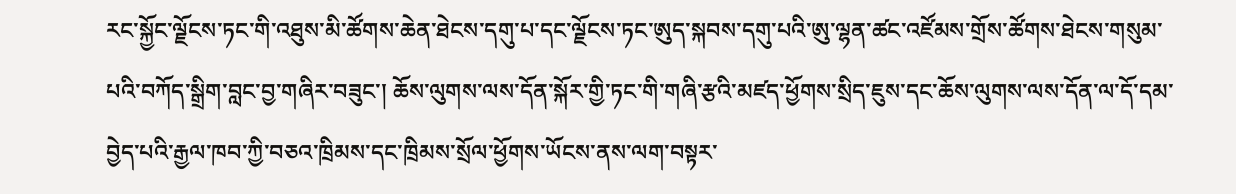རང་སྐྱོང་ལྗོངས་ཏང་གི་འཐུས་མི་ཚོགས་ཆེན་ཐེངས་དགུ་པ་དང་ལྗོངས་ཏང་ཨུད་སྐབས་དགུ་པའི་ཨུ་ལྷན་ཚང་འཛོམས་གྲོས་ཚོགས་ཐེངས་གསུམ་པའི་བཀོད་སྒྲིག་བླང་བྱ་གཞིར་བཟུང་། ཆོས་ལུགས་ལས་དོན་སྐོར་གྱི་ཏང་གི་གཞི་རྩའི་མཛད་ཕྱོགས་སྲིད་ཇུས་དང་ཆོས་ལུགས་ལས་དོན་ལ་དོ་དམ་བྱེད་པའི་རྒྱལ་ཁབ་ཀྱི་བཅའ་ཁྲིམས་དང་ཁྲིམས་སྲོལ་ཕྱོགས་ཡོངས་ནས་ལག་བསྟར་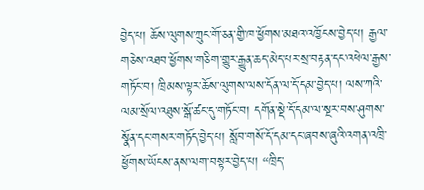བྱེད་པ། ཆོས་ལུགས་ཀྲུང་གོ་ཅན་གྱི་ཁ་ཕྱོགས་མཐའ་འཁྱོངས་བྱེད་པ། རྒྱལ་གཅེས་འཐབ་ཕྱོགས་གཅིག་གྱུར་རྒྱུན་ཆད་མེད་པར་སྲ་བརྟན་དང་འཕེལ་རྒྱས་གཏོང་བ། ཁྲིམས་ལྟར་ཆོས་ལུགས་ལས་དོན་ལ་དོ་དམ་བྱེད་པ། ལས་ཀའི་ལམ་སྲོལ་འཐུས་སྒོ་ཚང་དུ་གཏོང་བ། དགོན་སྡེ་དོ་དམ་ལ་སྔར་བས་ཤུགས་སྣོན་དང་གསར་གཏོད་བྱེད་པ། སློབ་གསོ་དོ་དམ་དང་ཞབས་ཞུའི་འགན་འཁྲི་ཕྱོགས་ཡོངས་ནས་ལག་བསྟར་བྱེད་པ། “ཁྲིད་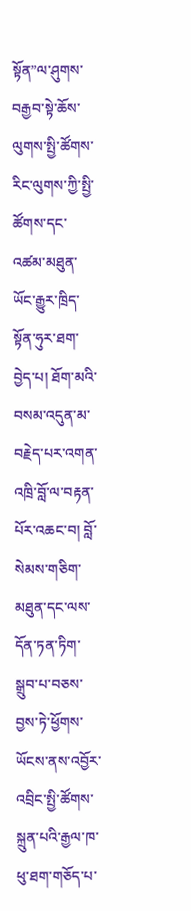སྟོན”ལ་ཤུགས་བརྒྱབ་སྟེ་ཆོས་ལུགས་སྤྱི་ཚོགས་རིང་ལུགས་ཀྱི་སྤྱི་ཚོགས་དང་འཚམ་མཐུན་ཡོང་རྒྱུར་ཁྲིད་སྟོན་ཧུར་ཐག་བྱེད་པ། ཐོག་མའི་བསམ་འདུན་མ་བརྗེད་པར་འགན་འཁྲི་བློ་ལ་བརྟན་པོར་འཆང་བ། བློ་སེམས་གཅིག་མཐུན་དང་ལས་དོན་ཏན་ཏིག་སྒྲུབ་པ་བཅས་བྱས་ཏེ་ཕྱོགས་ཡོངས་ནས་འབྱོར་འབྲིང་སྤྱི་ཚོགས་སྐྲུན་པའི་རྒྱལ་ཁ་ཕུ་ཐག་གཅོད་པ་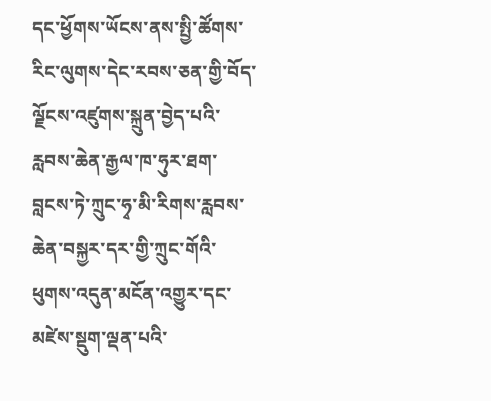དང་ཕྱོགས་ཡོངས་ནས་སྤྱི་ཚོགས་རིང་ལུགས་དེང་རབས་ཅན་གྱི་བོད་ལྗོངས་འཛུགས་སྐྲུན་བྱེད་པའི་རླབས་ཆེན་རྒྱལ་ཁ་ཧུར་ཐག་བླངས་ཏེ་ཀྲུང་ཧྭ་མི་རིགས་རླབས་ཆེན་བསྐྱར་དར་གྱི་ཀྲུང་གོའི་ཕུགས་འདུན་མངོན་འགྱུར་དང་མཛེས་སྡུག་ལྡན་པའི་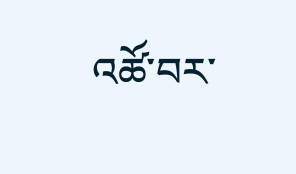འཚོ་བར་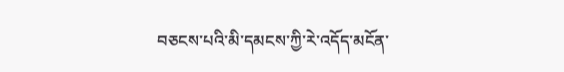བཅངས་པའི་མི་དམངས་ཀྱི་རེ་འདོད་མངོན་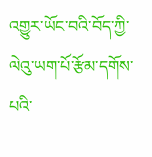འགྱུར་ཡོང་བའི་བོད་ཀྱི་ལེའུ་ཡག་པོ་རྩོམ་དགོས་པའི་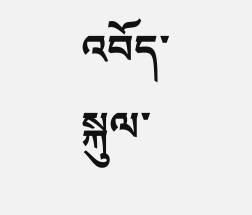འབོད་སྐུལ་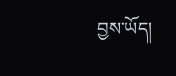བྱས་ཡོད།